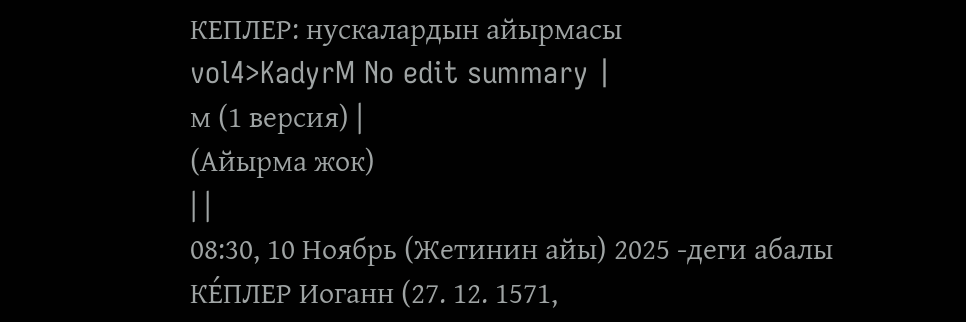КЕПЛЕР: нускалардын айырмасы
vol4>KadyrM No edit summary |
м (1 версия) |
(Айырма жок)
| |
08:30, 10 Ноябрь (Жетинин айы) 2025 -деги абалы
КЕ́ПЛЕР Иоганн (27. 12. 1571,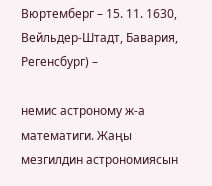Вюртемберг – 15. 11. 1630, Вейльдер-Штадт, Бавария, Регенсбург) –

немис астроному ж-а математиги. Жаңы мезгилдин астрономиясын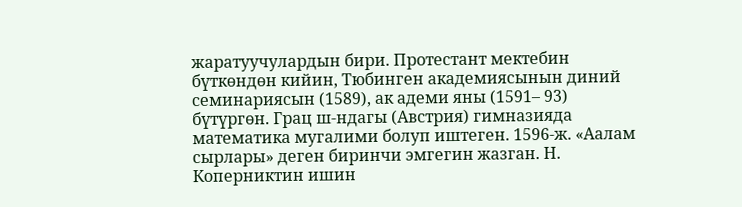жаратуучулардын бири. Протестант мектебин бүткөндөн кийин, Тюбинген академиясынын диний семинариясын (1589), ак адеми яны (1591– 93) бүтүргөн. Грац ш-ндагы (Австрия) гимназияда математика мугалими болуп иштеген. 1596-ж. «Аалам сырлары» деген биринчи эмгегин жазган. Н. Коперниктин ишин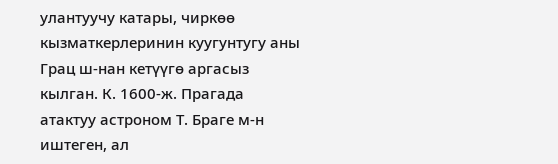улантуучу катары, чиркөө кызматкерлеринин куугунтугу аны Грац ш-нан кетүүгө аргасыз кылган. К. 1600-ж. Прагада атактуу астроном Т. Браге м-н иштеген, ал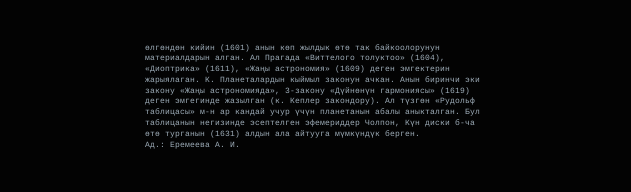өлгөндөн кийин (1601) анын көп жылдык өтө так байкоолорунун материалдарын алган. Ал Прагада «Виттелого толуктоо» (1604), «Диоптрика» (1611), «Жаңы астрономия» (1609) деген эмгектерин жарыялаган. К. Планеталардын кыймыл законун ачкан. Анын биринчи эки закону «Жаңы астрономияда», 3-закону «Дүйнөнүн гармониясы» (1619) деген эмгегинде жазылган (к. Кеплер закондору). Ал түзгөн «Рудольф таблицасы» м-н ар кандай учур үчүн планетанын абалы аныкталган. Бул таблицанын негизинде эсептелген эфемериддер Чолпон, Күн диски б-ча өтө турганын (1631) алдын ала айтууга мүмкүндүк берген.
Ад.: Еремеева А. И.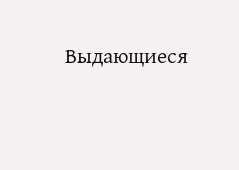Выдающиеся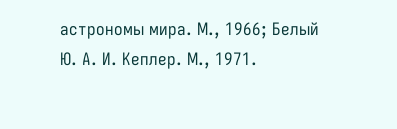астрономы мира. М., 1966; Белый Ю. А. И. Кеплер. М., 1971.